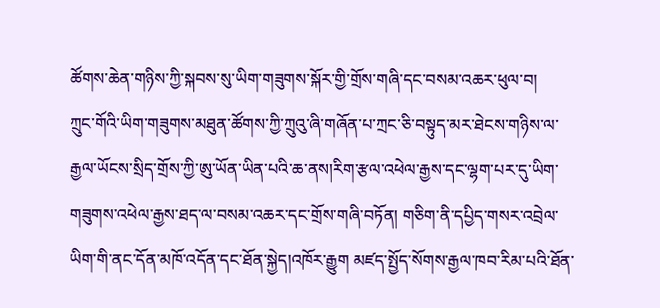ཚོགས་ཆེན་གཉིས་ཀྱི་སྐབས་སུ་ཡིག་གཟུགས་སྐོར་གྱི་གྲོས་གཞི་དང་བསམ་འཆར་ཕུལ་བ།
ཀྲུང་གོའི་ཡིག་གཟུགས་མཐུན་ཚོགས་ཀྱི་ཀྲུའུ་ཞི་གཞོན་པ་ཀྲང་ཅི་བསྟུད་མར་ཐེངས་གཉིས་ལ་རྒྱལ་ཡོངས་སྲིད་གྲོས་ཀྱི་ཨུ་ཡོན་ཡིན་པའི་ཆ་ནས།རིག་རྩལ་འཕེལ་རྒྱས་དང་ལྷག་པར་དུ་ཡིག་གཟུགས་འཕེལ་རྒྱས་ཐད་ལ་བསམ་འཆར་དང་གྲོས་གཞི་བཏོན། གཅིག་ནི་དཔྱིད་གསར་འབྲེལ་ཡིག་གི་ནང་དོན་མཁོ་འདོན་དང་ཐོན་སྐྱེད།འཁོར་རྒྱུག མཛད་སྤྱོད་སོགས་རྒྱལ་ཁབ་རིམ་པའི་ཐོན་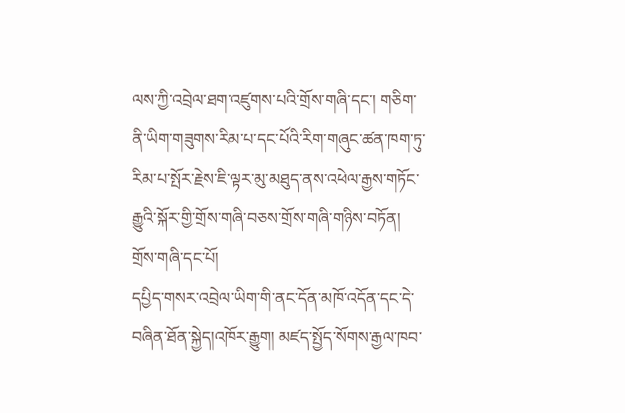ལས་ཀྱི་འབྲེལ་ཐག་འཛུགས་པའི་གྲོས་གཞི་དང་། གཅིག་ནི་ཡིག་གཟུགས་རིམ་པ་དང་པོའི་རིག་གཞུང་ཚན་ཁག་ཏུ་རིམ་པ་སྤོར་རྗེས་ཇི་ལྟར་མུ་མཐུད་ནས་འཕེལ་རྒྱས་གཏོང་རྒྱུའི་སྐོར་གྱི་གྲོས་གཞི་བཅས་གྲོས་གཞི་གཉིས་བཏོན།
གྲོས་གཞི་དང་པོ།
དཔྱིད་གསར་འབྲེལ་ཡིག་གི་ནང་དོན་མཁོ་འདོན་དང་དེ་བཞིན་ཐོན་སྐྱེད།འཁོར་རྒྱུག། མཛད་སྤྱོད་སོགས་རྒྱལ་ཁབ་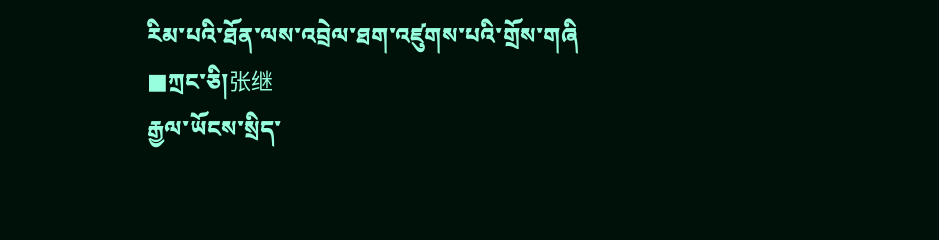རིམ་པའི་ཐོན་ལས་འབྲེལ་ཐག་འཛུགས་པའི་གྲོས་གཞི
■ཀྲང་ཅི།张继
རྒྱལ་ཡོངས་སྲིད་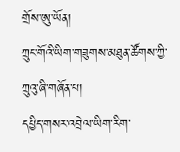གྲོས་ཨུ་ཡོན།
ཀྲུང་གོའི་ཡིག་གཟུགས་མཐུན་ཚོགས་ཀྱི་ཀྲུའུ་ཞི་གཞོན་པ།
དཔྱིད་གསར་འབྲེལ་ཡིག་རིག་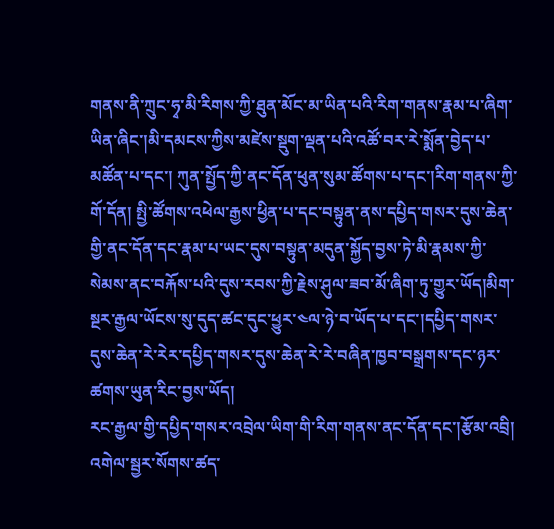གནས་ནི་ཀྲུང་ཧྭ་མི་རིགས་ཀྱི་ཐུན་མོང་མ་ཡིན་པའི་རིག་གནས་རྣམ་པ་ཞིག་ཡིན་ཞིང་།མི་དམངས་ཀྱིས་མཛེས་སྡུག་ལྡན་པའི་འཚོ་བར་རེ་སྨོན་བྱེད་པ་མཚོན་པ་དང་། ཀུན་སྤྱོད་ཀྱི་ནང་དོན་ཕུན་སུམ་ཚོགས་པ་དང་།རིག་གནས་ཀྱི་གོ་དོན། སྤྱི་ཚོགས་འཕེལ་རྒྱས་ཕྱིན་པ་དང་བསྟུན་ནས་དཔྱིད་གསར་དུས་ཆེན་གྱི་ནང་དོན་དང་རྣམ་པ་ཡང་དུས་བསྟུན་མདུན་སྐྱོད་བྱས་ཏེ་མི་རྣམས་ཀྱི་སེམས་ནང་བརྐོས་པའི་དུས་རབས་ཀྱི་རྗེས་ཤུལ་ཟབ་མོ་ཞིག་ཏུ་གྱུར་ཡོད།མིག་སྔར་རྒྱལ་ཡོངས་སུ་དུད་ཚང་དུང་ཕྱུར་༤ལ་ཉེ་བ་ཡོད་པ་དང་།དཔྱིད་གསར་དུས་ཆེན་རེ་རེར་དཔྱིད་གསར་དུས་ཆེན་རེ་རེ་བཞིན་ཁྱབ་བསྒྲགས་དང་ཉར་ཚགས་ཡུན་རིང་བྱས་ཡོད།
རང་རྒྱལ་གྱི་དཔྱིད་གསར་འབྲེལ་ཡིག་གི་རིག་གནས་ནང་དོན་དང་།རྩོམ་འབྲི། འགེལ་སྦྱར་སོགས་ཚད་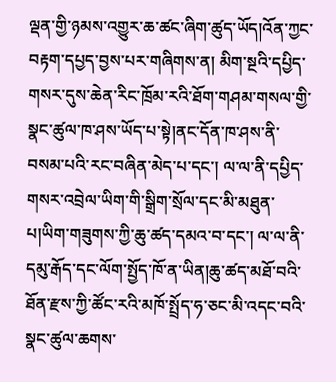ལྡན་གྱི་ཉམས་འགྱུར་ཆ་ཚང་ཞིག་ཚུད་ཡོད།འོན་ཀྱང་བརྟག་དཔྱད་བྱས་པར་གཞིགས་ན། མིག་སྔའི་དཔྱིད་གསར་དུས་ཆེན་རིང་ཁྲོམ་རའི་ཐོག་གཤམ་གསལ་གྱི་སྣང་ཚུལ་ཁ་ཤས་ཡོད་པ་སྟེ།ནང་དོན་ཁ་ཤས་ནི་བསམ་པའི་རང་བཞིན་མེད་པ་དང་། ལ་ལ་ནི་དཔྱིད་གསར་འབྲེལ་ཡིག་གི་སྒྲིག་སྲོལ་དང་མི་མཐུན་པ།ཡིག་གཟུགས་ཀྱི་ཆུ་ཚད་དམའ་བ་དང་། ལ་ལ་ནི་དམུ་རྒོད་དང་ལོག་སྤྱོད་ཁོ་ན་ཡིན།ཆུ་ཚད་མཐོ་བའི་ཐོན་རྫས་ཀྱི་ཚོང་རའི་མཁོ་སྤྲོད་ཧ་ཅང་མི་འདང་བའི་སྣང་ཚུལ་ཆགས་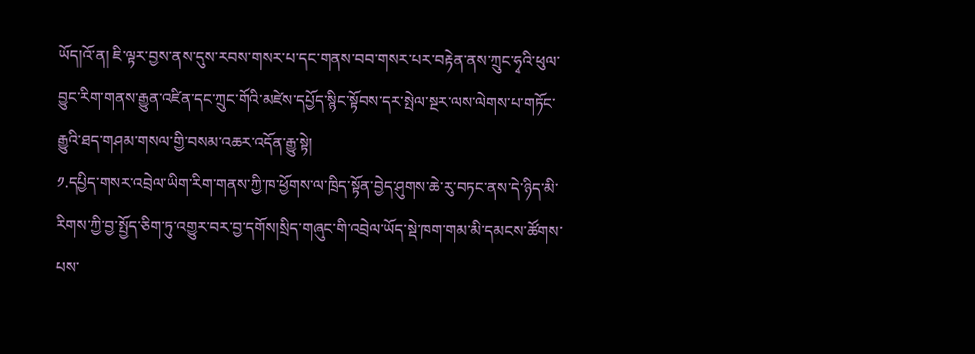ཡོད།འོ་ན། ཇི་ལྟར་བྱས་ནས་དུས་རབས་གསར་པ་དང་གནས་བབ་གསར་པར་བརྟེན་ནས་ཀྲུང་ཧྭའི་ཕུལ་བྱུང་རིག་གནས་རྒྱུན་འཛིན་དང་ཀྲུང་གོའི་མཛེས་དཔྱོད་སྙིང་སྟོབས་དར་སྤེལ་སྔར་ལས་ལེགས་པ་གཏོང་རྒྱུའི་ཐད་གཤམ་གསལ་གྱི་བསམ་འཆར་འདོན་རྒྱུ་སྟེ།
༡.དཔྱིད་གསར་འབྲེལ་ཡིག་རིག་གནས་ཀྱི་ཁ་ཕྱོགས་ལ་ཁྲིད་སྟོན་བྱེད་ཤུགས་ཆེ་རུ་བཏང་ནས་དེ་ཉིད་མི་རིགས་ཀྱི་བྱ་སྤྱོད་ཅིག་ཏུ་འགྱུར་བར་བྱ་དགོས།སྲིད་གཞུང་གི་འབྲེལ་ཡོད་སྡེ་ཁག་གམ་མི་དམངས་ཚོགས་པས་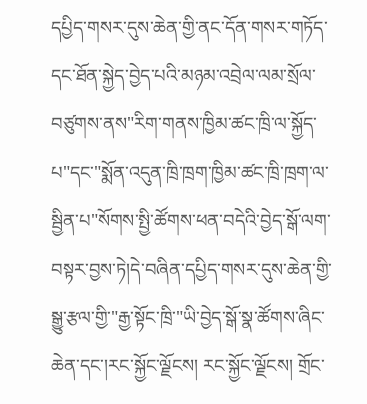དཔྱིད་གསར་དུས་ཆེན་གྱི་ནང་དོན་གསར་གཏོད་དང་ཐོན་སྐྱེད་བྱེད་པའི་མཉམ་འབྲེལ་ལམ་སྲོལ་བཙུགས་ནས"རིག་གནས་ཁྱིམ་ཚང་ཁྲི་ལ་སྐྱོད་པ"དང་"སྨོན་འདུན་ཁྲི་ཁྲག་ཁྱིམ་ཚང་ཁྲི་ཁྲག་ལ་སྦྱིན་པ"སོགས་སྤྱི་ཚོགས་ཕན་བདེའི་བྱེད་སྒོ་ལག་བསྟར་བྱས་ཏེ།དེ་བཞིན་དཔྱིད་གསར་དུས་ཆེན་གྱི་སྒྱུ་རྩལ་གྱི་"རྒྱ་སྟོང་ཁྲི་"ཡི་བྱེད་སྒོ་སྣ་ཚོགས་ཞིང་ཆེན་དང་།རང་སྐྱོང་ལྗོངས། རང་སྐྱོང་ལྗོངས། གྲོང་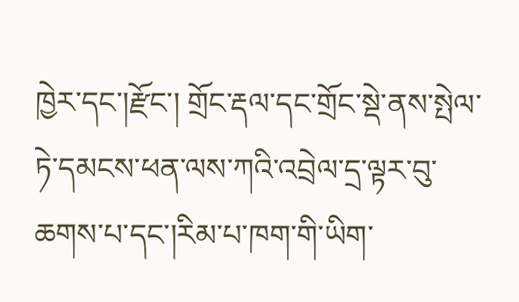ཁྱེར་དང་།རྫོང་། གྲོང་རྡལ་དང་གྲོང་སྡེ་ནས་སྤེལ་ཏེ་དམངས་ཕན་ལས་ཀའི་འབྲེལ་དྲ་ལྟར་བུ་ཆགས་པ་དང་།རིམ་པ་ཁག་གི་ཡིག་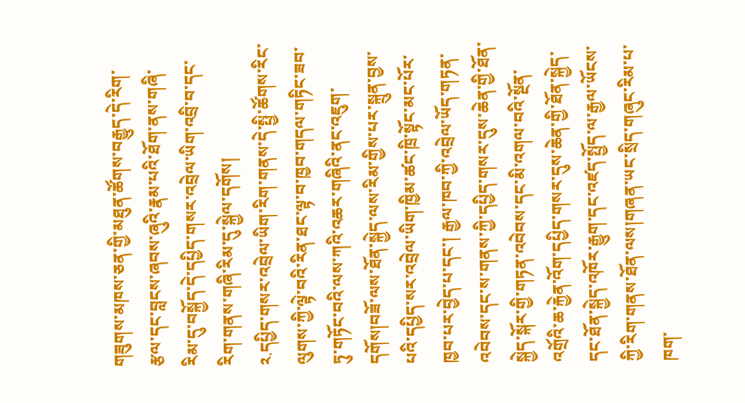གཟུགས་མཁས་ཅན་གྱི་མཐུན་ཚོགས་བརྒྱུད་དེ་རིག་རྩལ་དང་བླངས་ཞབས་ཞུའི་རྣམ་པའི་ཐོག་ནས་གཞི་རིམ་དུ་བསྐྱོད་དེ་དཔྱིད་གསར་འབྲེལ་ཡིག་འབྲི་བ་དང་རིག་གནས་གཞི་རིམ་དུ་སྐྱེལ་དགོས།
༢.དཔྱིད་གསར་འབྲེལ་ཡིག་རིག་གནས་དེ་སྤྱི་ཚོགས་རིང་ལུགས་ཀྱི་ལྟེ་བའི་རིན་ཐང་ལྟ་བ་ཁྱབ་གདལ་གཏིང་ཟབ་ཏུ་གཏོང་བའི་ལས་ཀའི་འཆར་གཞིའི་ནང་འཇུག་དགོས།བཟོ་ལས་ཐོན་སྐྱེད་ལས་རིམ་གྱིས་པར་སྐྲུན་བྱས་པའི་དཔྱིད་སར་འབྲེལ་ཡིག་ཁྱིམ་ཚང་ཁྲི་སྟོང་མང་པོར་ཁྱབ་པར་བྱེད་པ་དང་། རྒྱལ་ཁབ་ཀྱི་འབྲེལ་ཡོད་གཏན་འབེབས་དང་ས་གནས་ཀྱི་དཔྱིད་གསར་དུས་ཆེན་གྱི་ཐོན་སྐྱེད་སྐོར་གྱི་གཏན་འབེབས་དང་མི་འགལ་བའི་སྔོན་འགྲོའི་ཆ་རྐྱེན་འོག་དཔྱིད་གསར་དུས་ཆེན་གྱི་ཐོན་སྐྱེད་དང་ཐོན་སྐྱེད་འཁོར་རྒྱུག་དང་འཛད་སྤྱོད་ལ་རྒྱལ་ཡོངས་ཀྱི་རིག་གནས་ཐོན་ལས།གཞན་ཡང་སྲིད་གཞུང་རིམ་པ་ཁག་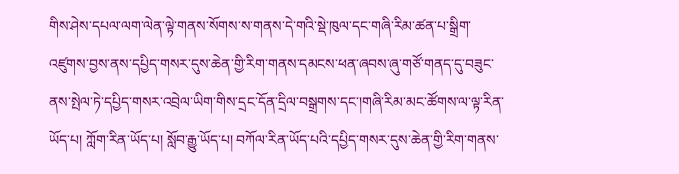གིས་ཤེས་དཔལ་ལག་ལེན་ལྟེ་གནས་སོགས་ས་གནས་དེ་གའི་སྡེ་ཁུལ་དང་གཞི་རིམ་ཚན་པ་སྒྲིག་འཛུགས་བྱས་ནས་དཔྱིད་གསར་དུས་ཆེན་གྱི་རིག་གནས་དམངས་ཕན་ཞབས་ཞུ་གཙོ་གནད་དུ་བཟུང་ནས་སྤེལ་ཏེ་དཔྱིད་གསར་འབྲེལ་ཡིག་གིས་དྲང་དོན་དྲིལ་བསྒྲགས་དང་།གཞི་རིམ་མང་ཚོགས་ལ་ལྟ་རིན་ཡོད་པ། ཀློག་རིན་ཡོད་པ། སློབ་རྒྱུ་ཡོད་པ། བཀོལ་རིན་ཡོད་པའི་དཔྱིད་གསར་དུས་ཆེན་གྱི་རིག་གནས་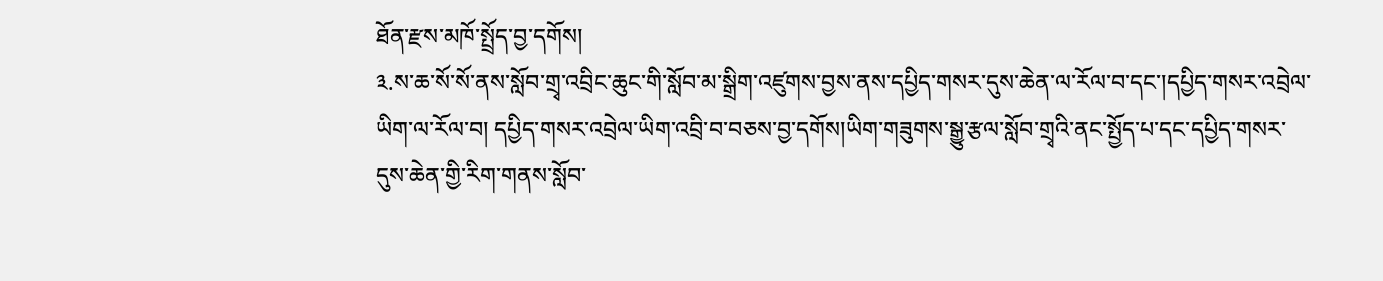ཐོན་རྫས་མཁོ་སྤྲོད་བྱ་དགོས།
༣.ས་ཆ་སོ་སོ་ནས་སློབ་གྲྭ་འབྲིང་ཆུང་གི་སློབ་མ་སྒྲིག་འཛུགས་བྱས་ནས་དཔྱིད་གསར་དུས་ཆེན་ལ་རོལ་བ་དང་།དཔྱིད་གསར་འབྲེལ་ཡིག་ལ་རོལ་བ། དཔྱིད་གསར་འབྲེལ་ཡིག་འབྲི་བ་བཅས་བྱ་དགོས།ཡིག་གཟུགས་སྒྱུ་རྩལ་སློབ་གྲྭའི་ནང་སྤྱོད་པ་དང་དཔྱིད་གསར་དུས་ཆེན་གྱི་རིག་གནས་སློབ་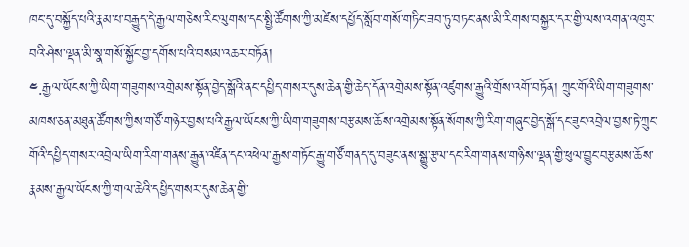ཁང་དུ་བསྐྱོད་པའི་རྣམ་པ་བརྒྱུད་དེ་རྒྱལ་གཅེས་རིང་ལུགས་དང་སྤྱི་ཚོགས་ཀྱི་མཛེས་དཔྱོད་སློབ་གསོ་གཏིང་ཟབ་ཏུ་བཏང་ནས་མི་རིགས་བསྐྱར་དར་གྱི་ལས་འགན་འཁུར་བའི་ཤེས་ལྡན་མི་སྣ་གསོ་སྐྱོང་བྱ་དགོས་པའི་བསམ་འཆར་བཏོན།
༤.རྒྱལ་ཡོངས་ཀྱི་ཡིག་གཟུགས་འགྲེམས་སྟོན་བྱེད་སྒོའི་ནང་དཔྱིད་གསར་དུས་ཆེན་གྱི་ཆེད་དོན་འགྲེམས་སྟོན་འཛུགས་རྒྱུའི་གྲོས་འགོ་བཏོན། ཀྲུང་གོའི་ཡིག་གཟུགས་མཁས་ཅན་མཐུན་ཚོགས་ཀྱིས་གཙོ་གཉེར་བྱས་པའི་རྒྱལ་ཡོངས་ཀྱི་ཡིག་གཟུགས་བརྩམས་ཆོས་འགྲེམས་སྟོན་སོགས་ཀྱི་རིག་གཞུང་བྱེད་སྒོ་དང་ཟུང་འབྲེལ་བྱས་ཏེ་ཀྲུང་གོའི་དཔྱིད་གསར་འབྲེལ་ཡིག་རིག་གནས་རྒྱུན་འཛིན་དང་འཕེལ་རྒྱས་གཏོང་རྒྱུ་གཙོ་གནད་དུ་བཟུང་ནས་སྒྱུ་རྩལ་དང་རིག་གནས་གཉིས་ལྡན་གྱི་ཕུལ་བྱུང་བརྩམས་ཆོས་རྣམས་རྒྱལ་ཡོངས་ཀྱི་གལ་ཆེའི་དཔྱིད་གསར་དུས་ཆེན་གྱི་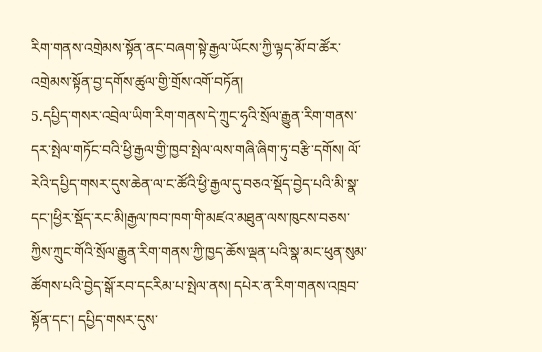རིག་གནས་འགྲེམས་སྟོན་ནང་བཞག་སྟེ་རྒྱལ་ཡོངས་ཀྱི་ལྟད་མོ་བ་ཚོར་འགྲེམས་སྟོན་བྱ་དགོས་ཚུལ་གྱི་གྲོས་འགོ་བཏོན།
5.དཔྱིད་གསར་འབྲེལ་ཡིག་རིག་གནས་དེ་ཀྲུང་ཧྭའི་སྲོལ་རྒྱུན་རིག་གནས་དར་སྤེལ་གཏོང་བའི་ཕྱི་རྒྱལ་གྱི་ཁྱབ་སྤེལ་ལས་གཞི་ཞིག་ཏུ་བརྩི་དགོས། ལོ་རེའི་དཔྱིད་གསར་དུས་ཆེན་ལ་ང་ཚོའི་ཕྱི་རྒྱལ་དུ་བཅའ་སྡོད་བྱེད་པའི་མི་སྣ་དང་།ཕྱིར་སྡོད་རང་མི།རྒྱལ་ཁབ་ཁག་གི་མཛའ་མཐུན་ལས་ཁུངས་བཅས་ཀྱིས་ཀྲུང་གོའི་སྲོལ་རྒྱུན་རིག་གནས་ཀྱི་ཁྱད་ཆོས་ལྡན་པའི་སྣ་མང་ཕུན་སུམ་ཚོགས་པའི་བྱེད་སྒོ་རབ་དངརིམ་པ་སྤེལ་ནས། དཔེར་ན་རིག་གནས་འཁྲབ་སྟོན་དང་། དཔྱིད་གསར་དུས་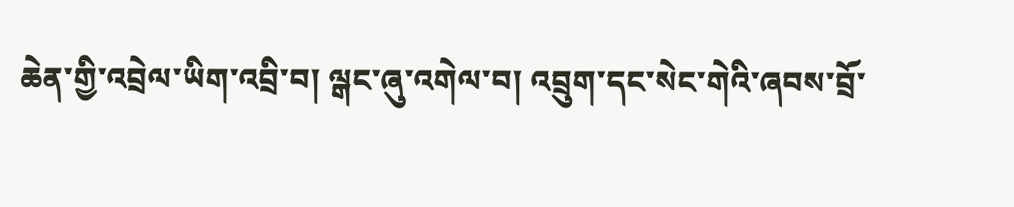ཆེན་གྱི་འབྲེལ་ཡིག་འབྲི་བ། ལྒང་ཞུ་འགེལ་བ། འབྲུག་དང་སེང་གེའི་ཞབས་བྲོ་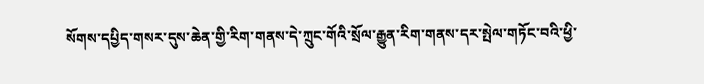སོགས་དཔྱིད་གསར་དུས་ཆེན་གྱི་རིག་གནས་དེ་ཀྲུང་གོའི་སྲོལ་རྒྱུན་རིག་གནས་དར་སྤེལ་གཏོང་བའི་ཕྱི་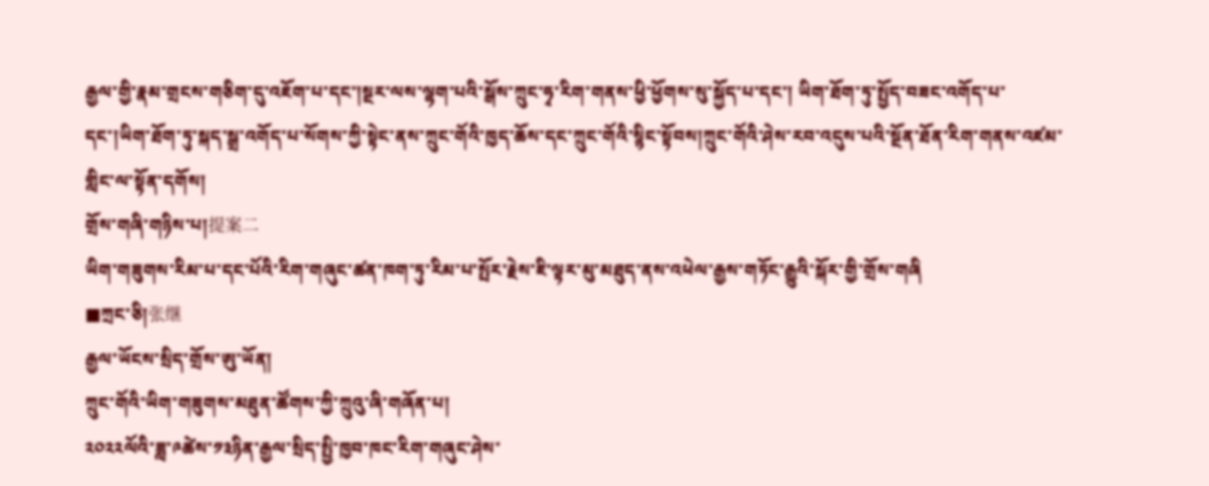རྒྱལ་གྱི་རྣམ་གྲངས་གཅིག་དུ་འཇོག་པ་དང་།སྔར་ལས་ལྷག་པའི་སྒོས་ཀྲུང་ཧྭ་རིག་གནས་ཕྱི་ཕྱོགས་སུ་སྐྱོད་པ་དང་། ཡིག་ཐོག་ཏུ་སྤྱོད་བཟང་འགོད་པ་དང་།ཡིག་ཐོག་ཏུ་སྐད་སྒྲ་འགོད་པ་སོགས་ཀྱི་སྟེང་ནས་ཀྲུང་གོའི་ཁྱད་ཆོས་དང་ཀྲུང་གོའི་སྙིང་སྟོབས།ཀྲུང་གོའི་ཤེས་རབ་འདུས་པའི་སྔོན་ཐོན་རིག་གནས་འཛམ་གླིང་ལ་སྟོན་དགོས།
གྲོས་གཞི་གཉིས་པ།提案二
ཡིག་གཟུགས་རིམ་པ་དང་པོའི་རིག་གཞུང་ཚན་ཁག་ཏུ་རིམ་པ་སྤོར་རྗེས་ཇི་ལྟར་མུ་མཐུད་ནས་འཕེལ་རྒྱས་གཏོང་རྒྱུའི་སྐོར་གྱི་གྲོས་གཞི
■ཀྲང་ཅི།张继
རྒྱལ་ཡོངས་སྲིད་གྲོས་ཨུ་ཡོན།
ཀྲུང་གོའི་ཡིག་གཟུགས་མཐུན་ཚོགས་ཀྱི་ཀྲུའུ་ཞི་གཞོན་པ།
༢༠༢༢ལོའི་ཟླ་༩ཚེས་༡༣ཉིན་རྒྱལ་སྲིད་སྤྱི་ཁྱབ་ཁང་རིག་གཞུང་ཤེས་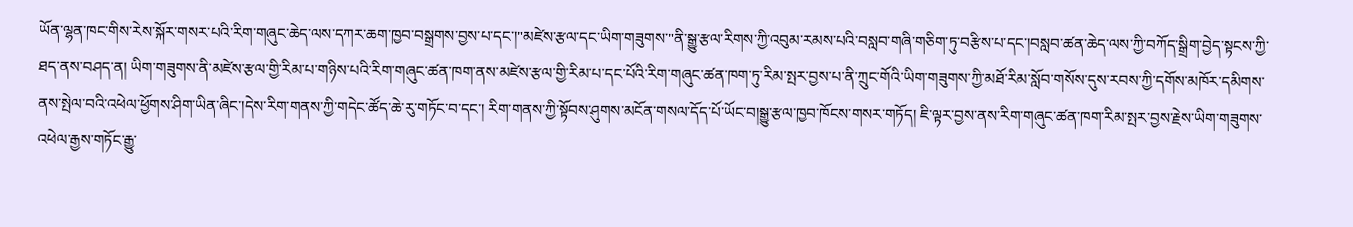ཡོན་ལྷན་ཁང་གིས་རེས་སྐོར་གསར་པའི་རིག་གཞུང་ཆེད་ལས་དཀར་ཆག་ཁྱབ་བསྒྲགས་བྱས་པ་དང་།"མཛེས་རྩལ་དང་ཡིག་གཟུགས་"ནི་སྒྱུ་རྩལ་རིགས་ཀྱི་འབུམ་རམས་པའི་བསླབ་གཞི་གཅིག་ཏུ་བརྩིས་པ་དང་།བསླབ་ཚན་ཆེད་ལས་ཀྱི་བཀོད་སྒྲིག་བྱེད་སྟངས་ཀྱི་ཐད་ནས་བཤད་ན། ཡིག་གཟུགས་ནི་མཛེས་རྩལ་གྱི་རིམ་པ་གཉིས་པའི་རིག་གཞུང་ཚན་ཁག་ནས་མཛེས་རྩལ་གྱི་རིམ་པ་དང་པོའི་རིག་གཞུང་ཚན་ཁག་ཏུ་རིམ་སྤར་བྱས་པ་ནི་ཀྲུང་གོའི་ཡིག་གཟུགས་ཀྱི་མཐོ་རིམ་སློབ་གསོས་དུས་རབས་ཀྱི་དགོས་མཁོར་དམིགས་ནས་སྤེལ་བའི་འཕེལ་ཕྱོགས་ཤིག་ཡིན་ཞིང་།དེས་རིག་གནས་ཀྱི་གདེང་ཚོད་ཆེ་རུ་གཏོང་བ་དང་། རིག་གནས་ཀྱི་སྟོབས་ཤུགས་མངོན་གསལ་དོད་པོ་ཡོང་བ།སྒྱུ་རྩལ་ཁྱབ་ཁོངས་གསར་གཏོད། ཇི་ལྟར་བྱས་ནས་རིག་གཞུང་ཚན་ཁག་རིམ་སྤར་བྱས་རྗེས་ཡིག་གཟུགས་འཕེལ་རྒྱས་གཏོང་རྒྱུ་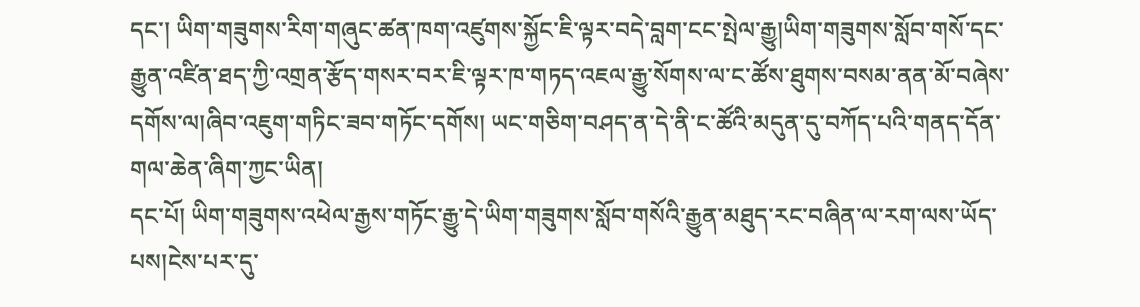དང་། ཡིག་གཟུགས་རིག་གཞུང་ཚན་ཁག་འཛུགས་སྐྱོང་ཇི་ལྟར་བདེ་བླག་ངང་སྤེལ་རྒྱུ།ཡིག་གཟུགས་སློབ་གསོ་དང་རྒྱུན་འཛིན་ཐད་ཀྱི་འགྲན་རྩོད་གསར་བར་ཇི་ལྟར་ཁ་གཏད་འཇལ་རྒྱུ་སོགས་ལ་ང་ཚོས་ཐུགས་བསམ་ནན་མོ་བཞེས་དགོས་ལ།ཞིབ་འཇུག་གཏིང་ཟབ་གཏོང་དགོས། ཡང་གཅིག་བཤད་ན་དེ་ནི་ང་ཚོའི་མདུན་དུ་བཀོད་པའི་གནད་དོན་གལ་ཆེན་ཞིག་ཀྱང་ཡིན།
དང་པོ། ཡིག་གཟུགས་འཕེལ་རྒྱས་གཏོང་རྒྱུ་དེ་ཡིག་གཟུགས་སློབ་གསོའི་རྒྱུན་མཐུད་རང་བཞིན་ལ་རག་ལས་ཡོད་པས།ངེས་པར་དུ་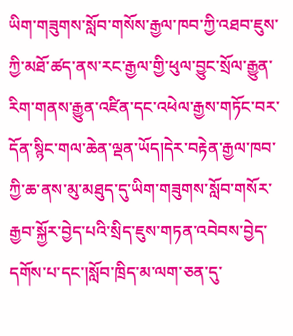ཡིག་གཟུགས་སློབ་གསོས་རྒྱལ་ཁབ་ཀྱི་འཐབ་ཇུས་ཀྱི་མཐོ་ཚད་ནས་རང་རྒྱལ་གྱི་ཕུལ་བྱུང་སྲོལ་རྒྱུན་རིག་གནས་རྒྱུན་འཛིན་དང་འཕེལ་རྒྱས་གཏོང་བར་དོན་སྙིང་གལ་ཆེན་ལྡན་ཡོད།དེར་བརྟེན་རྒྱལ་ཁབ་ཀྱི་ཆ་ནས་མུ་མཐུད་དུ་ཡིག་གཟུགས་སློབ་གསོར་རྒྱབ་སྐྱོར་བྱེད་པའི་སྲིད་ཇུས་གཏན་འབེབས་བྱེད་དགོས་པ་དང་།སློབ་ཁྲིད་མ་ལག་ཅན་དུ་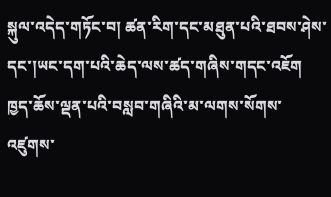སྐུལ་འདེད་གཏོང་བ། ཚན་རིག་དང་མཐུན་པའི་ཐབས་ཤེས་དང་།ཡང་དག་པའི་ཆེད་ལས་ཚད་གཞིས་གདང་འཇོག ཁྱད་ཆོས་ལྡན་པའི་བསླབ་གཞིའི་མ་ལགས་སོགས་འཛུགས་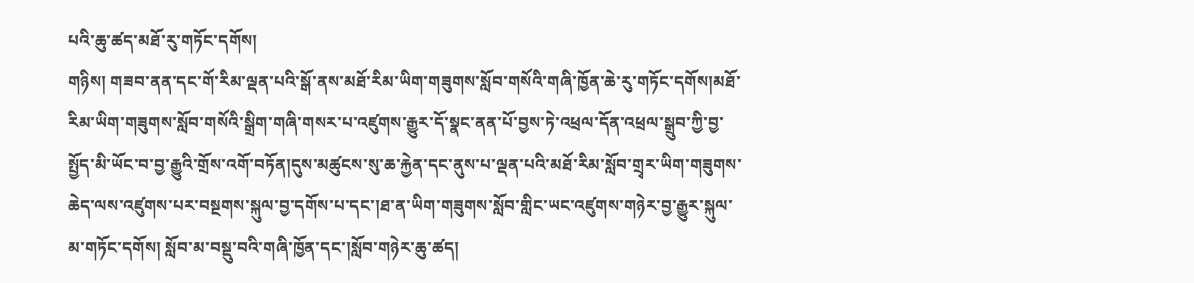པའི་ཆུ་ཚད་མཐོ་རུ་གཏོང་དགོས།
གཉིས། གཟབ་ནན་དང་གོ་རིམ་ལྡན་པའི་སྒོ་ནས་མཐོ་རིམ་ཡིག་གཟུགས་སློབ་གསོའི་གཞི་ཁྱོན་ཆེ་རུ་གཏོང་དགོས།མཐོ་རིམ་ཡིག་གཟུགས་སློབ་གསོའི་སྒྲིག་གཞི་གསར་པ་འཛུགས་རྒྱུར་དོ་སྣང་ནན་པོ་བྱས་ཏེ་འཕྲལ་དོན་འཕྲལ་སྒྲུབ་ཀྱི་བྱ་སྤྱོད་མི་ཡོང་བ་བྱ་རྒྱུའི་གྲོས་འགོ་བཏོན།དུས་མཚུངས་སུ་ཆ་རྐྱེན་དང་ནུས་པ་ལྡན་པའི་མཐོ་རིམ་སློབ་གྲྭར་ཡིག་གཟུགས་ཆེད་ལས་འཛུགས་པར་བསྔགས་སྐུལ་བྱ་དགོས་པ་དང་།ཐ་ན་ཡིག་གཟུགས་སློབ་གླིང་ཡང་འཛུགས་གཉེར་བྱ་རྒྱུར་སྐུལ་མ་གཏོང་དགོས། སློབ་མ་བསྡུ་བའི་གཞི་ཁྱོན་དང་།སློབ་གཉེར་ཆུ་ཚད།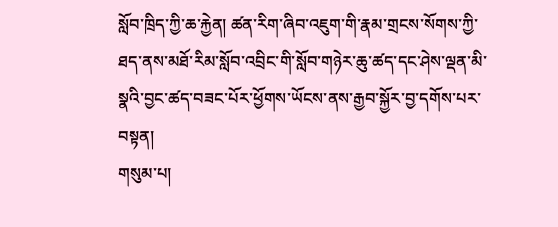སློབ་ཁྲིད་ཀྱི་ཆ་རྐྱེན། ཚན་རིག་ཞིབ་འཇུག་གི་རྣམ་གྲངས་སོགས་ཀྱི་ཐད་ནས་མཐོ་རིམ་སློབ་འབྲིང་གི་སློབ་གཉེར་ཆུ་ཚད་དང་ཤེས་ལྡན་མི་སྣའི་བྱང་ཚད་བཟང་པོར་ཕྱོགས་ཡོངས་ནས་རྒྱབ་སྐྱོར་བྱ་དགོས་པར་བསྟན།
གསུམ་པ།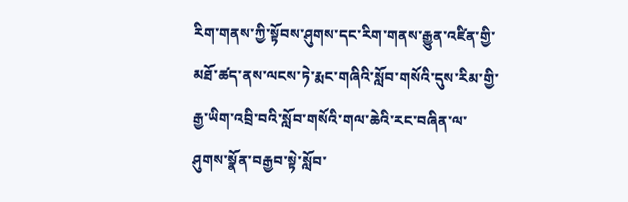རིག་གནས་ཀྱི་སྟོབས་ཤུགས་དང་རིག་གནས་རྒྱུན་འཛིན་གྱི་མཐོ་ཚད་ནས་ལངས་ཏེ་རྨང་གཞིའི་སློབ་གསོའི་དུས་རིམ་གྱི་རྒྱ་ཡིག་འབྲི་བའི་སློབ་གསོའི་གལ་ཆེའི་རང་བཞིན་ལ་ཤུགས་སྣོན་བརྒྱབ་སྟེ་སློབ་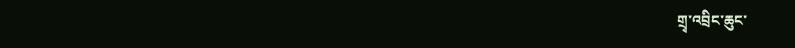གྲྭ་འབྲིང་ཆུང་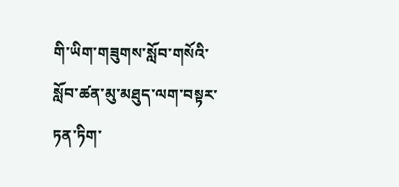གི་ཡིག་གཟུགས་སློབ་གསོའི་སློབ་ཚན་མུ་མཐུད་ལག་བསྟར་ཏན་ཏིག་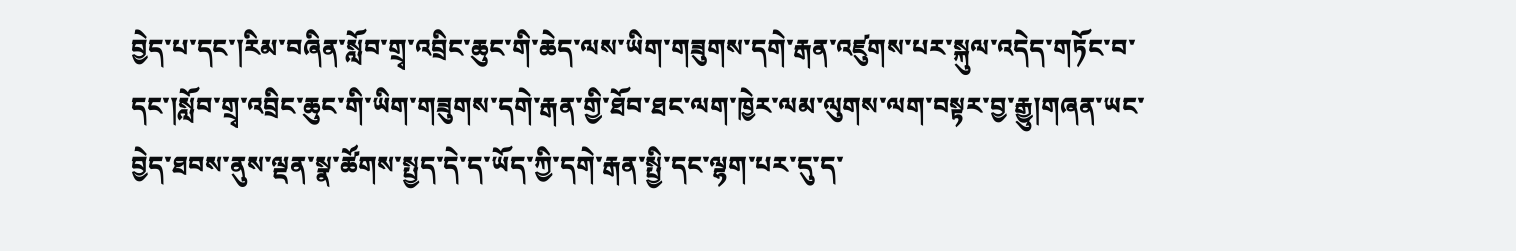བྱེད་པ་དང་།རིམ་བཞིན་སློབ་གྲྭ་འབྲིང་ཆུང་གི་ཆེད་ལས་ཡིག་གཟུགས་དགེ་རྒན་འཛུགས་པར་སྐུལ་འདེད་གཏོང་བ་དང་།སློབ་གྲྭ་འབྲིང་ཆུང་གི་ཡིག་གཟུགས་དགེ་རྒན་གྱི་ཐོབ་ཐང་ལག་ཁྱེར་ལམ་ལུགས་ལག་བསྟར་བྱ་རྒྱུ།གཞན་ཡང་བྱེད་ཐབས་ནུས་ལྡན་སྣ་ཚོགས་སྤྱད་དེ་ད་ཡོད་ཀྱི་དགེ་རྒན་སྤྱི་དང་ལྷག་པར་དུ་ད་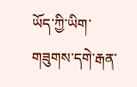ཡོད་ཀྱི་ཡིག་གཟུགས་དགེ་རྒན་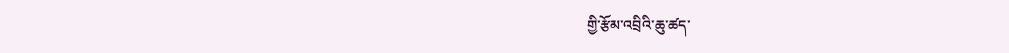གྱི་རྩོམ་འབྲིའི་ཆུ་ཚད་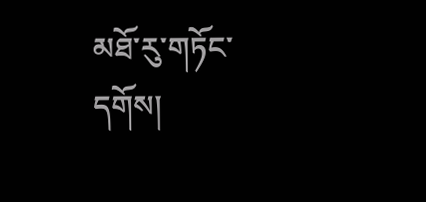མཐོ་རུ་གཏོང་དགོས།